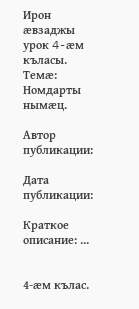Ирон æвзаджы урок 4-æм къласы. Темæ: Номдарты нымæц.

Автор публикации:

Дата публикации:

Краткое описание: ...


4-ӕм кълас.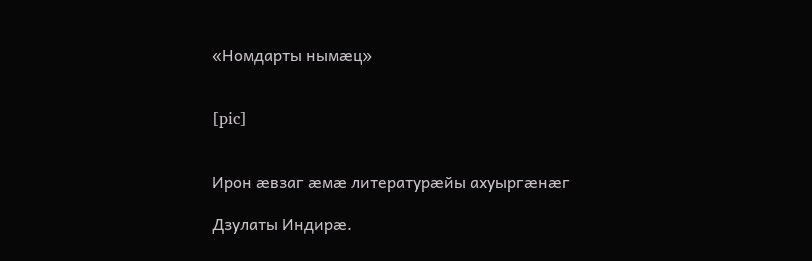«Номдарты нымæц»


[pic]


Ирон æвзаг æмæ литературæйы ахуыргæнæг

Дзулаты Индирæ.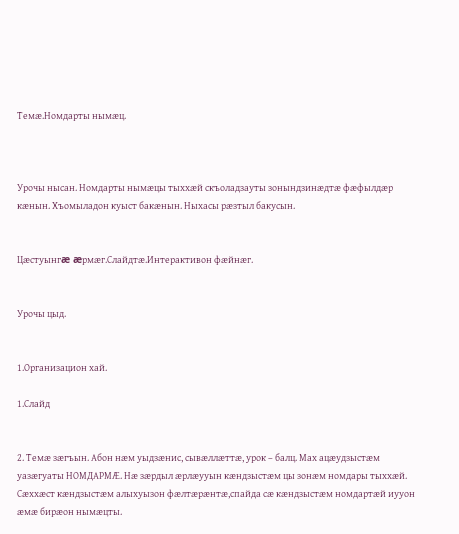Темæ.Номдарты нымæц.



Урочы нысан. Номдарты нымæцы тыххæй скъоладзауты зонындзинæдтæ фæфылдæр кæнын. Хъомыладон куыст бакæнын. Ныхасы рæзтыл бакусын.


Цæстуынгæ æрмæг.Слайдтæ.Интерактивон фӕйнӕг.


Урочы цыд.


1.Организацион хай.

1.Слайд


2. Темæ зæгъын. Абон нæм уыдзæнис, сывæллæттæ, урок – балц. Мах ацæудзыстæм уазæгуаты НОМДАРМÆ. Нæ зæрдыл æрлæууын кæндзыстæм цы зонæм номдары тыххæй. Сæххæст кæндзыстæм алыхуызон фæлтæрæнтæ,спайда сæ кæндзыстæм номдартæй иууон æмæ бирæон нымæцты.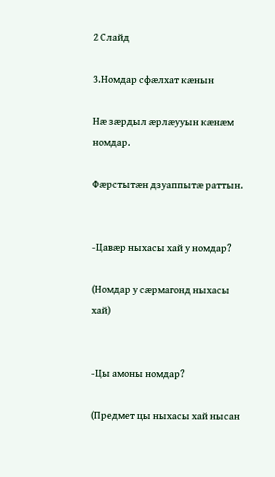2 Слайд

3.Номдар сфæлхат кæнын

Нæ зæрдыл æрлæууын кæнæм номдар.

Фæрстытæн дзуаппытæ раттын.


-Цавæр ныхасы хай у номдар?

(Номдар у сæрмагонд ныхасы хай)


-Цы амоны номдар?

(Предмет цы ныхасы хай нысан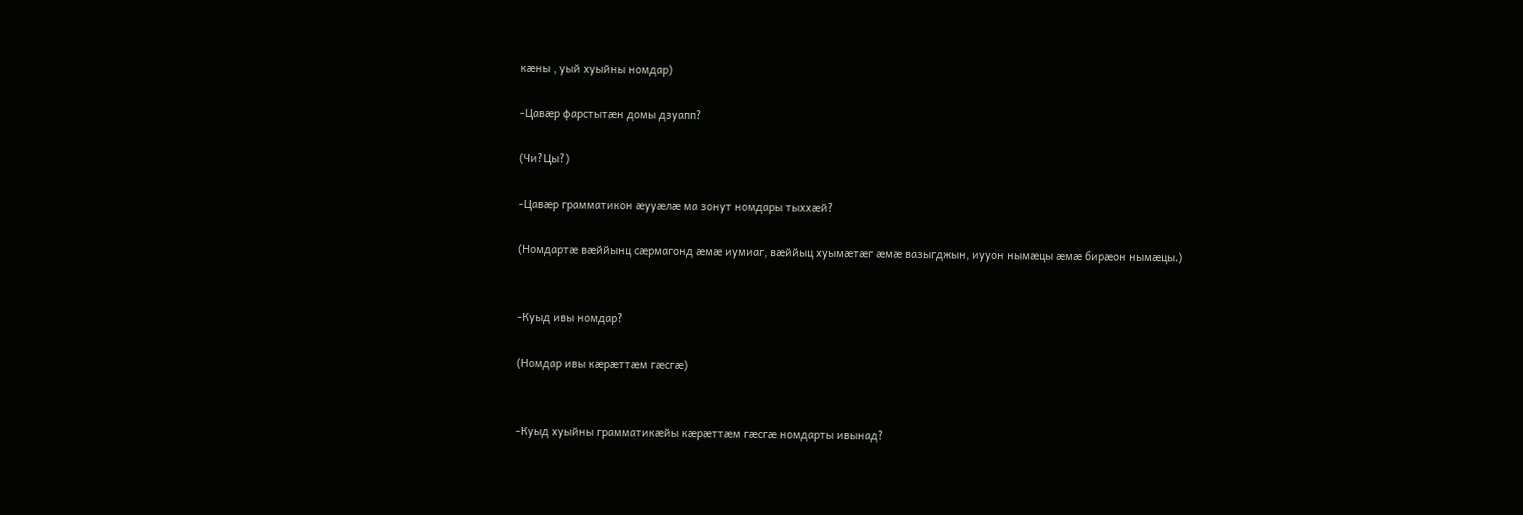кæны , уый хуыйны номдар)

-Цавæр фарстытæн домы дзуапп?

(Чи?Цы?)

-Цавæр грамматикон æууæлæ ма зонут номдары тыххæй?

(Номдартæ вæййынц сæрмагонд æмæ иумиаг, вæййыц хуымæтæг æмæ вазыгджын, иууон нымæцы æмæ бирæон нымæцы.)


-Куыд ивы номдар?

(Номдар ивы кæрæттæм гæсгæ)


-Куыд хуыйны грамматикæйы кæрæттæм гæсгæ номдарты ивынад?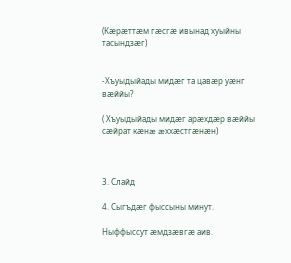(Кæрæттæм гæсгæ ивынад хуыйны тасындзæг)


-Хъуыдыйады мидæг та цавæр уæнг вæййы?

( Хъуыдыйады мидæг арæхдæр вæййы сæйрат кæнæ æххæстгæнæн)



3. Слайд

4. Сыгъдæг фыссыны минут.

Ныффыссут æмдзæвгæ аив.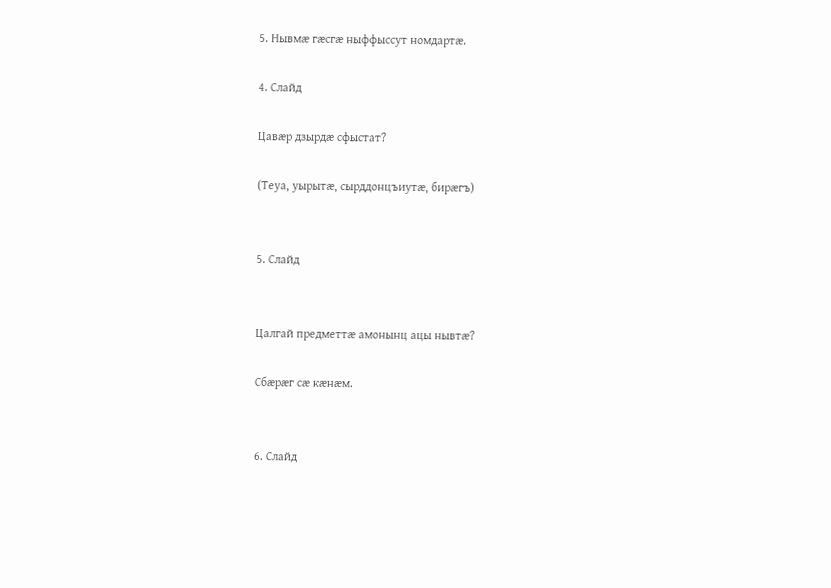5. Нывмæ гæсгæ ныффыссут номдартæ.

4. Слайд

Цавæр дзырдæ сфыстат?

(Теуа, уырытæ, сырддонцъиутæ, бирæгъ)


5. Слайд


Цалгай предметтæ амонынц ацы нывтæ?

Сбæрæг сæ кæнæм.


6. Слайд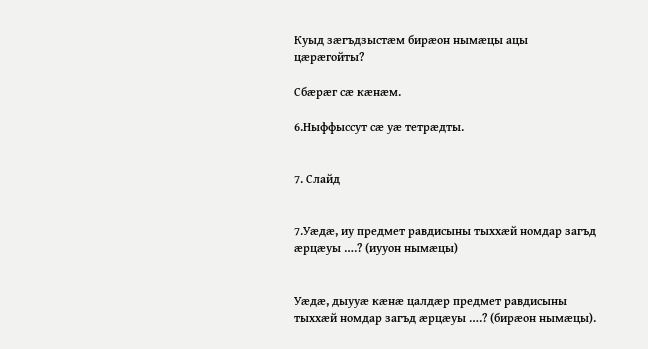Куыд зæгъдзыстæм бирæон нымæцы ацы цæрæгойты?

Сбæрæг сæ кæнæм.

6.Ныффыссут сæ уæ тетрæдты.


7. Слайд


7.Уæдæ, иу предмет равдисыны тыххæй номдар загъд æрцæуы ….? (иууон нымæцы)


Уæдæ, дыууæ кæнæ цалдæр предмет равдисыны тыххæй номдар загъд æрцæуы ….? (бирæон нымæцы).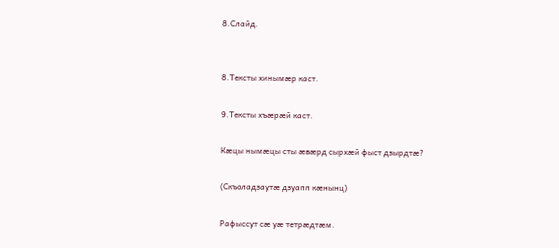8.Слайд.


8.Тексты хинымæр каст.

9.Тексты хъæрæй каст.

Кæцы нымæцы сты æвæрд сырхæй фыст дзырдтæ?

(Скъоладзаутæ дзуапп кæнынц)

Рафыссут сæ уæ тетрæдтæм.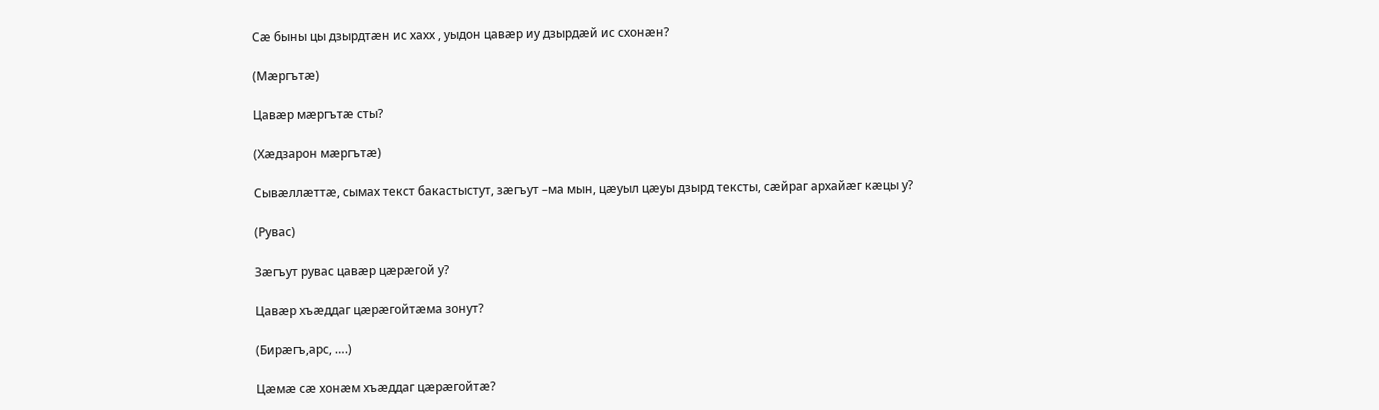Сæ быны цы дзырдтæн ис хахх , уыдон цавæр иу дзырдæй ис схонæн?

(Мæргътæ)

Цавæр мæргътæ сты?

(Хæдзарон мæргътæ)

Сывæллæттæ, сымах текст бакастыстут, зæгъут –ма мын, цæуыл цæуы дзырд тексты, сæйраг архайæг кæцы у?

(Рувас)

Зæгъут рувас цавæр цæрæгой у?

Цавæр хъæддаг цæрæгойтæма зонут?

(Бирæгъ,арс, ….)

Цæмæ сæ хонæм хъæддаг цæрæгойтæ?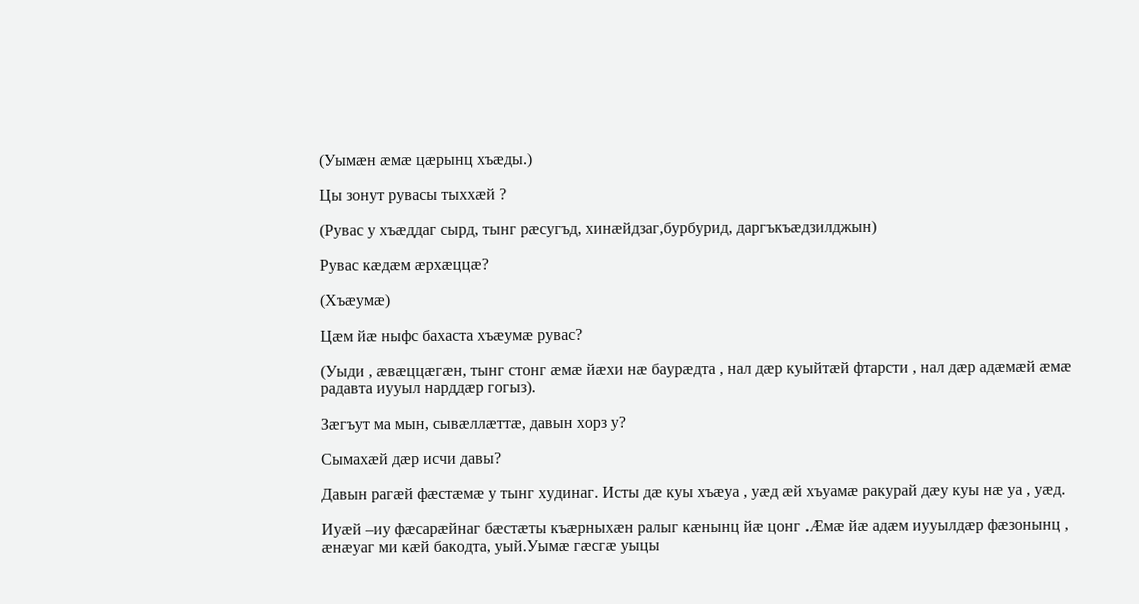(Уымæн æмæ цæрынц хъæды.)

Цы зонут рувасы тыххæй ?

(Рувас у хъæддаг сырд, тынг рæсугъд, хинæйдзаг,бурбурид, даргъкъæдзилджын)

Рувас кæдæм æрхæццæ?

(Хъæумæ)

Цæм йæ ныфс бахаста хъæумæ рувас?

(Уыди , æвæццæгæн, тынг стонг æмæ йæхи нæ баурæдта , нал дæр куыйтæй фтарсти , нал дæр адæмæй æмæ радавта иууыл нарддæр гогыз).

Зæгъут ма мын, сывæллæттæ, давын хорз у?

Сымахæй дæр исчи давы?

Давын рагæй фæстæмæ у тынг худинаг. Исты дæ куы хъæуа , уæд æй хъуамæ ракурай дæу куы нæ уа , уæд.

Иуæй –иу фæсарæйнаг бæстæты къæрныхæн ралыг кæнынц йæ цонг .Æмæ йæ адæм иууылдæр фæзонынц , æнæуаг ми кæй бакодта, уый.Уымæ гæсгæ уыцы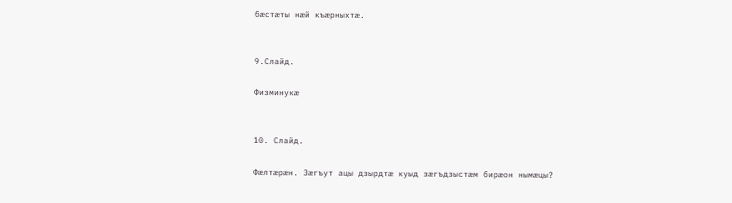бæстæты нæй къæрныхтæ.


9.Слайд.

Физминукæ


10. Слайд.

Фæлтæрæн. Зæгъут ацы дзырдтæ куыд зæгъдзыстæм бирæон нымæцы?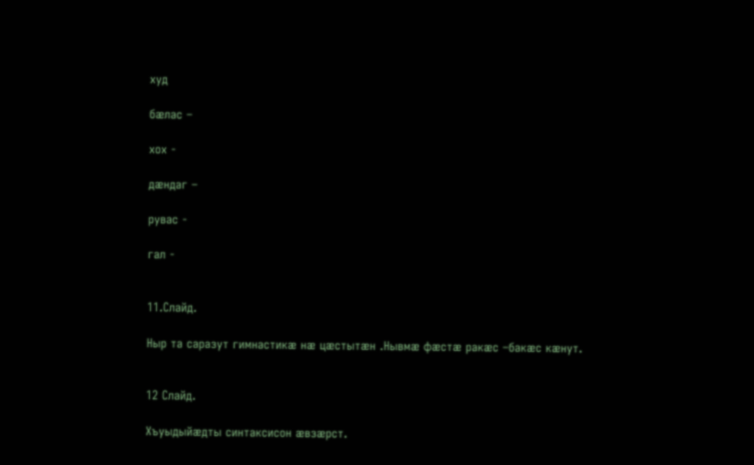худ

бæлас –

хох -

дæндаг –

рувас -

гал -


11.Слайд.

Ныр та саразут гимнастикæ нæ цæстытæн .Нывмæ фæстæ ракæс –бакæс кæнут.


12 Слайд.

Хъуыдыйæдты синтаксисон æвзæрст.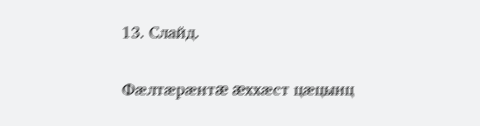13. Слайд.

Фæлтæрæнтæ æххæст цæцынц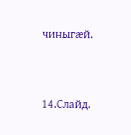чиныгæй.


14.Слайд.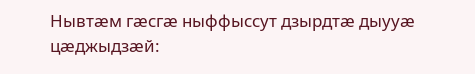Нывтæм гæсгæ ныффыссут дзырдтæ дыууæ цæджыдзæй: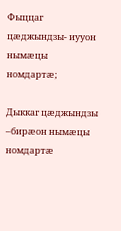Фыццаг цæджындзы- иууон нымæцы номдартæ;

Дыккаг цæджындзы –бирæон нымæцы номдартæ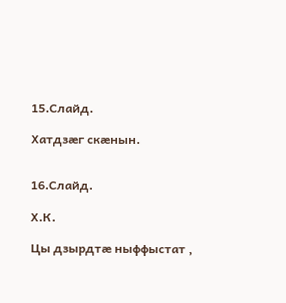15.Слайд.

Хатдзæг скæнын.


16.Слайд.

Х.К.

Цы дзырдтæ ныффыстат ,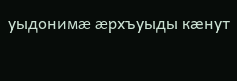уыдонимæ æрхъуыды кæнут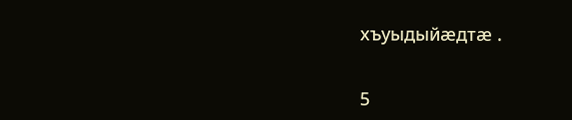хъуыдыйæдтæ .


5